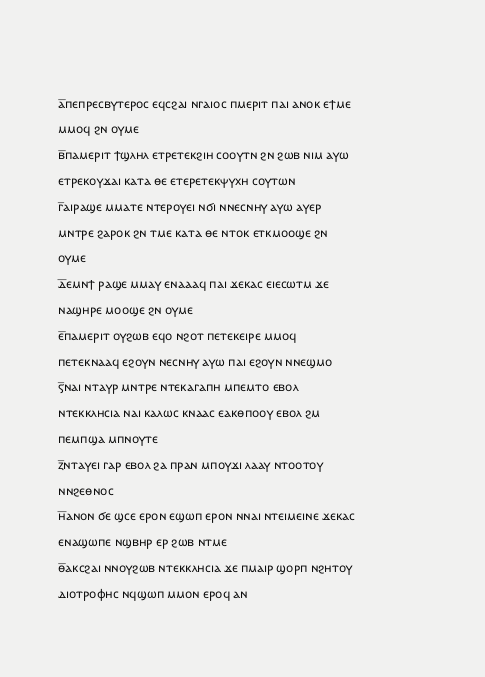ⲁ̅ⲡⲉⲡⲣⲉⲥⲃⲩⲧⲉⲣⲟⲥ ⲉϥⲥϩⲁⲓ ⲛⲅⲁⲓⲟⲥ ⲡⲙⲉⲣⲓⲧ ⲡⲁⲓ ⲁⲛⲟⲕ ⲉϯⲙⲉ ⲙⲙⲟϥ ϩⲛ ⲟⲩⲙⲉ
ⲃ̅ⲡⲁⲙⲉⲣⲓⲧ ϯϣⲗⲏⲗ ⲉⲧⲣⲉⲧⲉⲕϩⲓⲏ ⲥⲟⲟⲩⲧⲛ ϩⲛ ϩⲱⲃ ⲛⲓⲙ ⲁⲩⲱ ⲉⲧⲣⲉⲕⲟⲩϫⲁⲓ ⲕⲁⲧⲁ ⲑⲉ ⲉⲧⲉⲣⲉⲧⲉⲕⲯⲩⲭⲏ ⲥⲟⲩⲧⲱⲛ
ⲅ̅ⲁⲓⲣⲁϣⲉ ⲙⲙⲁⲧⲉ ⲛⲧⲉⲣⲟⲩⲉⲓ ⲛϭⲓ ⲛⲛⲉⲥⲛⲏⲩ ⲁⲩⲱ ⲁⲩⲉⲣ ⲙⲛⲧⲣⲉ ϩⲁⲣⲟⲕ ϩⲛ ⲧⲙⲉ ⲕⲁⲧⲁ ⲑⲉ ⲛⲧⲟⲕ ⲉⲧⲕⲙⲟⲟϣⲉ ϩⲛ ⲟⲩⲙⲉ
ⲇ̅ⲉⲙⲛϯ ⲣⲁϣⲉ ⲙⲙⲁⲩ ⲉⲛⲁⲁⲁϥ ⲡⲁⲓ ϫⲉⲕⲁⲥ ⲉⲓⲉⲥⲱⲧⲙ ϫⲉ ⲛⲁϣⲏⲣⲉ ⲙⲟⲟϣⲉ ϩⲛ ⲟⲩⲙⲉ
ⲉ̅ⲡⲁⲙⲉⲣⲓⲧ ⲟⲩϩⲱⲃ ⲉϥⲟ ⲛϩⲟⲧ ⲡⲉⲧⲉⲕⲉⲓⲣⲉ ⲙⲙⲟϥ ⲡⲉⲧⲉⲕⲛⲁⲁϥ ⲉϩⲟⲩⲛ ⲛⲉⲥⲛⲏⲩ ⲁⲩⲱ ⲡⲁⲓ ⲉϩⲟⲩⲛ ⲛⲛⲉϣⲙⲟ
ⲋ̅ⲛⲁⲓ ⲛⲧⲁⲩⲣ ⲙⲛⲧⲣⲉ ⲛⲧⲉⲕⲁⲅⲁⲡⲏ ⲙⲡⲉⲙⲧⲟ ⲉⲃⲟⲗ ⲛⲧⲉⲕⲕⲗⲏⲥⲓⲁ ⲛⲁⲓ ⲕⲁⲗⲱⲥ ⲕⲛⲁⲁⲥ ⲉⲁⲕⲑⲡⲟⲟⲩ ⲉⲃⲟⲗ ϩⲙ ⲡⲉⲙⲡϣⲁ ⲙⲡⲛⲟⲩⲧⲉ
ⲍ̅ⲛⲧⲁⲩⲉⲓ ⲅⲁⲣ ⲉⲃⲟⲗ ϩⲁ ⲡⲣⲁⲛ ⲙⲡⲟⲩϫⲓ ⲗⲁⲁⲩ ⲛⲧⲟⲟⲧⲟⲩ ⲛⲛϩⲉⲑⲛⲟⲥ
ⲏ̅ⲁⲛⲟⲛ ϭⲉ ϣⲥⲉ ⲉⲣⲟⲛ ⲉϣⲱⲡ ⲉⲣⲟⲛ ⲛⲛⲁⲓ ⲛⲧⲉⲓⲙⲉⲓⲛⲉ ϫⲉⲕⲁⲥ ⲉⲛⲁϣⲱⲡⲉ ⲛϣⲃⲏⲣ ⲉⲣ ϩⲱⲃ ⲛⲧⲙⲉ
ⲑ̅ⲁⲕⲥϩⲁⲓ ⲛⲛⲟⲩϩⲱⲃ ⲛⲧⲉⲕⲕⲗⲏⲥⲓⲁ ϫⲉ ⲡⲙⲁⲓⲣ ϣⲟⲣⲡ ⲛϩⲏⲧⲟⲩ ⲇⲓⲟⲧⲣⲟⲫⲏⲥ ⲛϥϣⲱⲡ ⲙⲙⲟⲛ ⲉⲣⲟϥ ⲁⲛ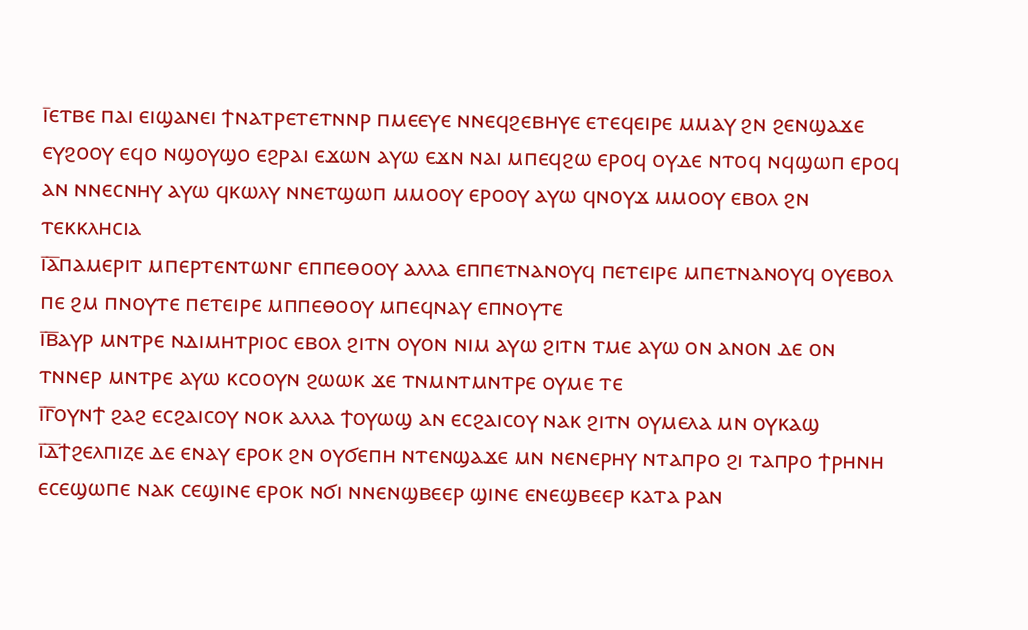ⲓ̅ⲉⲧⲃⲉ ⲡⲁⲓ ⲉⲓϣⲁⲛⲉⲓ ϯⲛⲁⲧⲣⲉⲧⲉⲧⲛⲛⲣ ⲡⲙⲉⲉⲩⲉ ⲛⲛⲉϥϩⲉⲃⲏⲩⲉ ⲉⲧⲉϥⲉⲓⲣⲉ ⲙⲙⲁⲩ ϩⲛ ϩⲉⲛϣⲁϫⲉ ⲉⲩϩⲟⲟⲩ ⲉϥⲟ ⲛϣⲟⲩϣⲟ ⲉϩⲣⲁⲓ ⲉϫⲱⲛ ⲁⲩⲱ ⲉϫⲛ ⲛⲁⲓ ⲙⲡⲉϥϩⲱ ⲉⲣⲟϥ ⲟⲩⲇⲉ ⲛⲧⲟϥ ⲛϥϣⲱⲡ ⲉⲣⲟϥ ⲁⲛ ⲛⲛⲉⲥⲛⲏⲩ ⲁⲩⲱ ϥⲕⲱⲗⲩ ⲛⲛⲉⲧϣⲱⲡ ⲙⲙⲟⲟⲩ ⲉⲣⲟⲟⲩ ⲁⲩⲱ ϥⲛⲟⲩϫ ⲙⲙⲟⲟⲩ ⲉⲃⲟⲗ ϩⲛ ⲧⲉⲕⲕⲗⲏⲥⲓⲁ
ⲓ̅ⲁ̅ⲡⲁⲙⲉⲣⲓⲧ ⲙⲡⲉⲣⲧⲉⲛⲧⲱⲛⲅ ⲉⲡⲡⲉⲑⲟⲟⲩ ⲁⲗⲗⲁ ⲉⲡⲡⲉⲧⲛⲁⲛⲟⲩϥ ⲡⲉⲧⲉⲓⲣⲉ ⲙⲡⲉⲧⲛⲁⲛⲟⲩϥ ⲟⲩⲉⲃⲟⲗ ⲡⲉ ϩⲙ ⲡⲛⲟⲩⲧⲉ ⲡⲉⲧⲉⲓⲣⲉ ⲙⲡⲡⲉⲑⲟⲟⲩ ⲙⲡⲉϥⲛⲁⲩ ⲉⲡⲛⲟⲩⲧⲉ
ⲓ̅ⲃ̅ⲁⲩⲣ ⲙⲛⲧⲣⲉ ⲛⲇⲓⲙⲏⲧⲣⲓⲟⲥ ⲉⲃⲟⲗ ϩⲓⲧⲛ ⲟⲩⲟⲛ ⲛⲓⲙ ⲁⲩⲱ ϩⲓⲧⲛ ⲧⲙⲉ ⲁⲩⲱ ⲟⲛ ⲁⲛⲟⲛ ⲇⲉ ⲟⲛ ⲧⲛⲛⲉⲣ ⲙⲛⲧⲣⲉ ⲁⲩⲱ ⲕⲥⲟⲟⲩⲛ ϩⲱⲱⲕ ϫⲉ ⲧⲛⲙⲛⲧⲙⲛⲧⲣⲉ ⲟⲩⲙⲉ ⲧⲉ
ⲓ̅ⲅ̅ⲟⲩⲛϯ ϩⲁϩ ⲉⲥϩⲁⲓⲥⲟⲩ ⲛⲟⲕ ⲁⲗⲗⲁ ϯⲟⲩⲱϣ ⲁⲛ ⲉⲥϩⲁⲓⲥⲟⲩ ⲛⲁⲕ ϩⲓⲧⲛ ⲟⲩⲙⲉⲗⲁ ⲙⲛ ⲟⲩⲕⲁϣ
ⲓ̅ⲇ̅ϯϩⲉⲗⲡⲓⲍⲉ ⲇⲉ ⲉⲛⲁⲩ ⲉⲣⲟⲕ ϩⲛ ⲟⲩϭⲉⲡⲏ ⲛⲧⲉⲛϣⲁϫⲉ ⲙⲛ ⲛⲉⲛⲉⲣⲏⲩ ⲛⲧⲁⲡⲣⲟ ϩⲓ ⲧⲁⲡⲣⲟ ϯⲣⲏⲛⲏ ⲉⲥⲉϣⲱⲡⲉ ⲛⲁⲕ ⲥⲉϣⲓⲛⲉ ⲉⲣⲟⲕ ⲛϭⲓ ⲛⲛⲉⲛϣⲃⲉⲉⲣ ϣⲓⲛⲉ ⲉⲛⲉϣⲃⲉⲉⲣ ⲕⲁⲧⲁ ⲣⲁⲛ